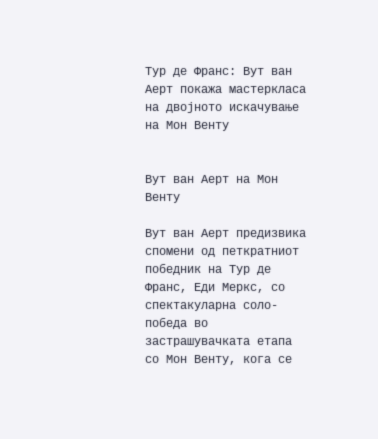Тур де Франс: Вут ван Аерт покажа мастеркласа на двојното искачување на Мон Венту


Вут ван Аерт на Мон Венту

Вут ван Аерт предизвика спомени од петкратниот победник на Тур де Франс, Еди Меркс, со спектакуларна соло-победа во застрашувачката етапа со Мон Венту, кога се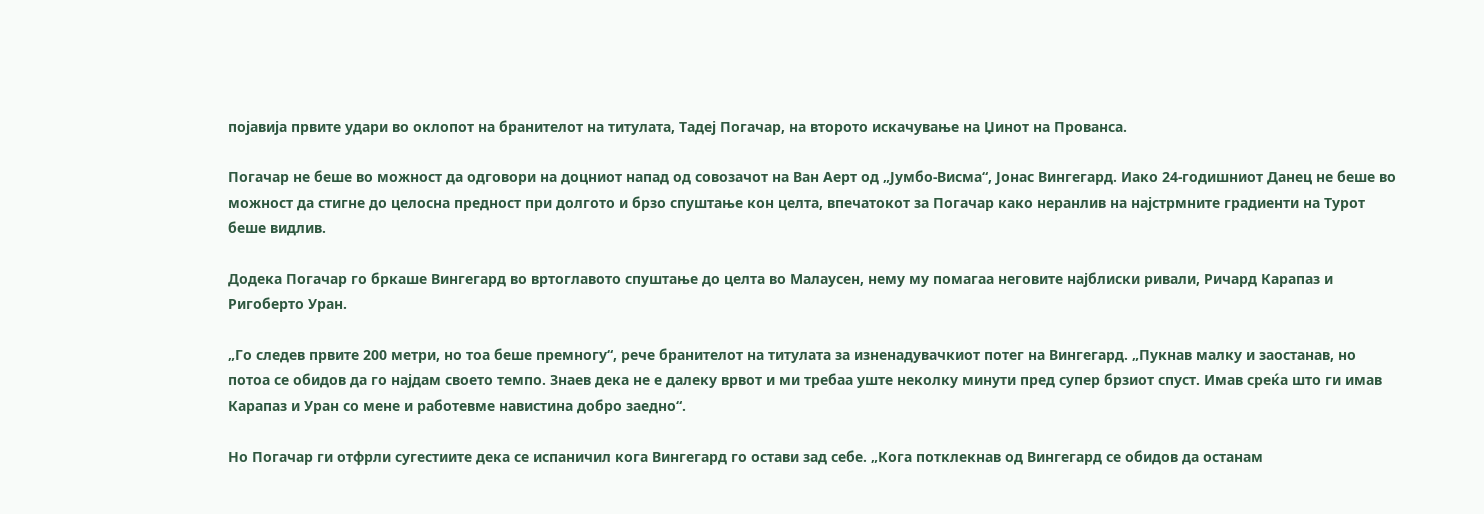појавија првите удари во оклопот на бранителот на титулата, Тадеј Погачар, на второто искачување на Џинот на Прованса.

Погачар не беше во можност да одговори на доцниот напад од совозачот на Ван Аерт од „Јумбо-Висма“, Joнас Вингегард. Иако 24-годишниот Данец не беше во можност да стигне до целосна предност при долгото и брзо спуштање кон целта, впечатокот за Погачар како неранлив на најстрмните градиенти на Турот беше видлив.

Додека Погачар го бркаше Вингегард во вртоглавото спуштање до целта во Малаусен, нему му помагаа неговите најблиски ривали, Ричард Карапаз и Ригоберто Уран.

„Го следев првите 200 метри, но тоа беше премногу“, рече бранителот на титулата за изненадувачкиот потег на Вингегард. „Пукнав малку и заостанав, но потоа се обидов да го најдам своето темпо. Знаев дека не е далеку врвот и ми требаа уште неколку минути пред супер брзиот спуст. Имав среќа што ги имав Карапаз и Уран со мене и работевме навистина добро заедно“.

Но Погачар ги отфрли сугестиите дека се испаничил кога Вингегард го остави зад себе. „Кога потклекнав од Вингегард се обидов да останам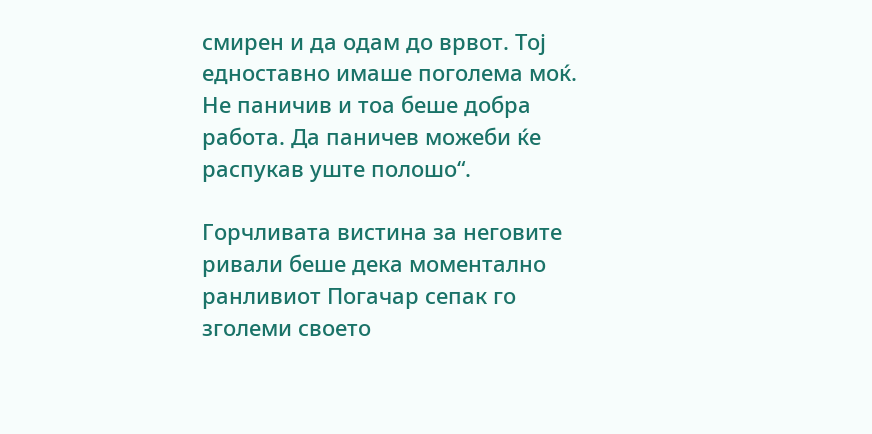смирен и да одам до врвот. Тој едноставно имаше поголема моќ. Не паничив и тоа беше добра работа. Да паничев можеби ќе распукав уште полошо“.

Горчливата вистина за неговите ривали беше дека моментално ранливиот Погачар сепак го зголеми своето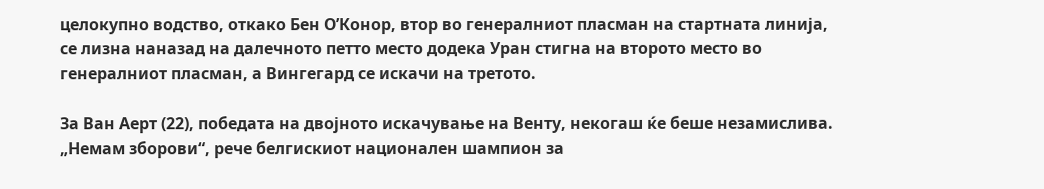целокупно водство, откако Бен О’Конор, втор во генералниот пласман на стартната линија, се лизна наназад на далечното петто место додека Уран стигна на второто место во генералниот пласман, а Вингегард се искачи на третото.

За Ван Аерт (22), победата на двојното искачување на Венту, некогаш ќе беше незамислива. „Немам зборови“, рече белгискиот национален шампион за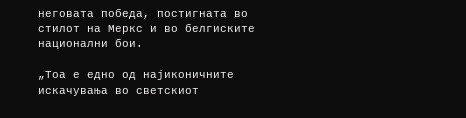неговата победа, постигната во стилот на Меркс и во белгиските национални бои.

„Тоа е едно од најиконичните искачувања во светскиот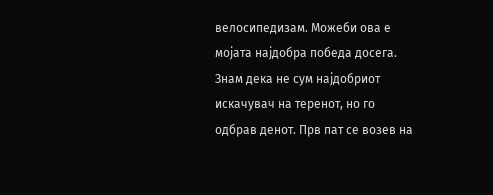велосипедизам. Можеби ова е мојата најдобра победа досега. Знам дека не сум најдобриот искачувач на теренот, но го одбрав денот. Прв пат се возев на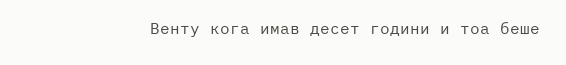Венту кога имав десет години и тоа беше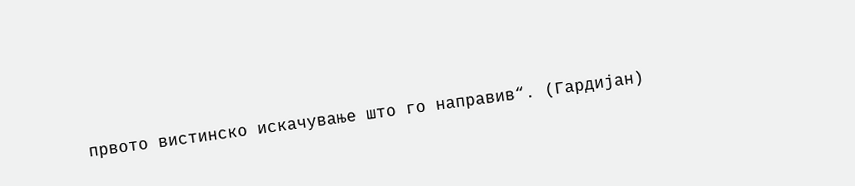првото вистинско искачување што го направив“. (Гардијан)